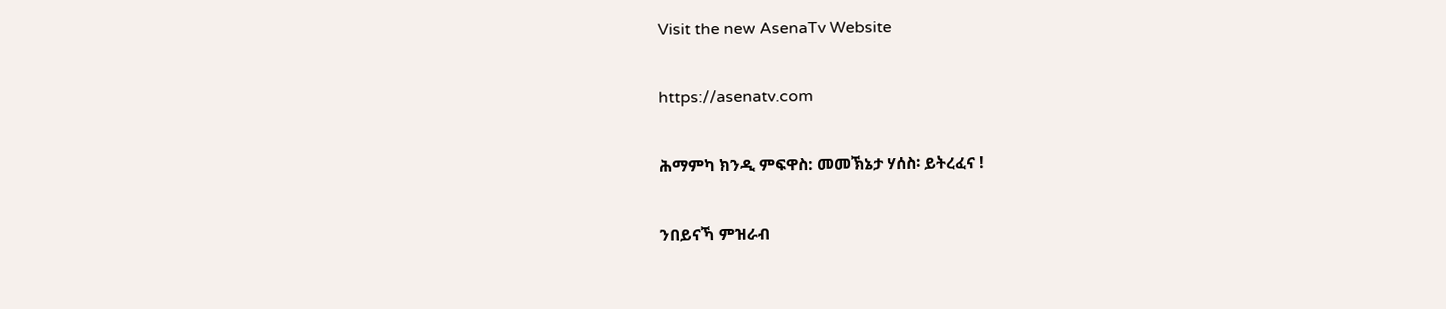Visit the new AsenaTv Website

https://asenatv.com

ሕማምካ ክንዲ ምፍዋስ: መመኽኔታ ሃሰስ፡ ይትረፈና !

ንበይናኻ ምዝራብ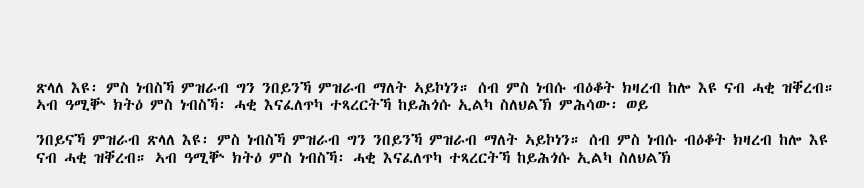ጽላለ እዩ፡ ምስ ነብስኻ ምዝራብ ግን ንበይንኻ ምዝራብ ማለት ኣይኮነን። ሰብ ምስ ነብሱ ብዕቆት ክዛረብ ከሎ እዩ ናብ ሓቂ ዝቐረብ። ኣብ ዓሚቝ ክትዕ ምስ ነብስኻ፡ ሓቂ እናፈለጥካ ተጻረርትኻ ከይሕጎሱ ኢልካ ስለህልኽ ምሕሳው፡ ወይ

ንበይናኻ ምዝራብ ጽላለ እዩ፡ ምስ ነብስኻ ምዝራብ ግን ንበይንኻ ምዝራብ ማለት ኣይኮነን። ሰብ ምስ ነብሱ ብዕቆት ክዛረብ ከሎ እዩ ናብ ሓቂ ዝቐረብ። ኣብ ዓሚቝ ክትዕ ምስ ነብስኻ፡ ሓቂ እናፈለጥካ ተጻረርትኻ ከይሕጎሱ ኢልካ ስለህልኽ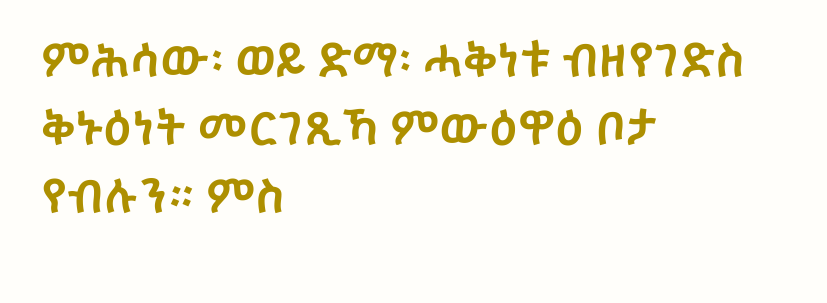ምሕሳው፡ ወይ ድማ፡ ሓቅነቱ ብዘየገድስ ቅኑዕነት መርገጺኻ ምውዕዋዕ ቦታ የብሉን። ምስ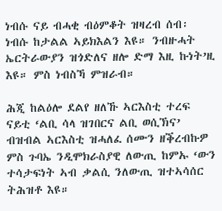ነብሱ ናይ ብሓቂ ብዕምቆት ዝዛረብ ሰብ፡ ነብሱ ከታልል ኣይክእልን እዩ። ንብዙሓት ኤርትራውያን ዝጎድለና ዘሎ ድማ እዚ ኩነት’ዚ እዩ። ምስ ነብስኻ ምዝራብ።

ሕጂ ከልዕሎ ደልየ ዘለኹ ኣርእስቲ ተረፍ ናይቲ ‘ልቢ ሳላ ዝገበርና ልቢ ወሲኽና’ ብዝብል ኣርእስቲ ዝሓለፈ ሰሙን ዘቕረብኩዎ ምስ ጉባኤ ንዲሞክራስያዊ ለውጢ ከምኡ ‘ውን ተሳታፍነት ኣብ ቃልሲ ንለውጢ ዝተኣሳሰር ትሕዝቶ እዩ።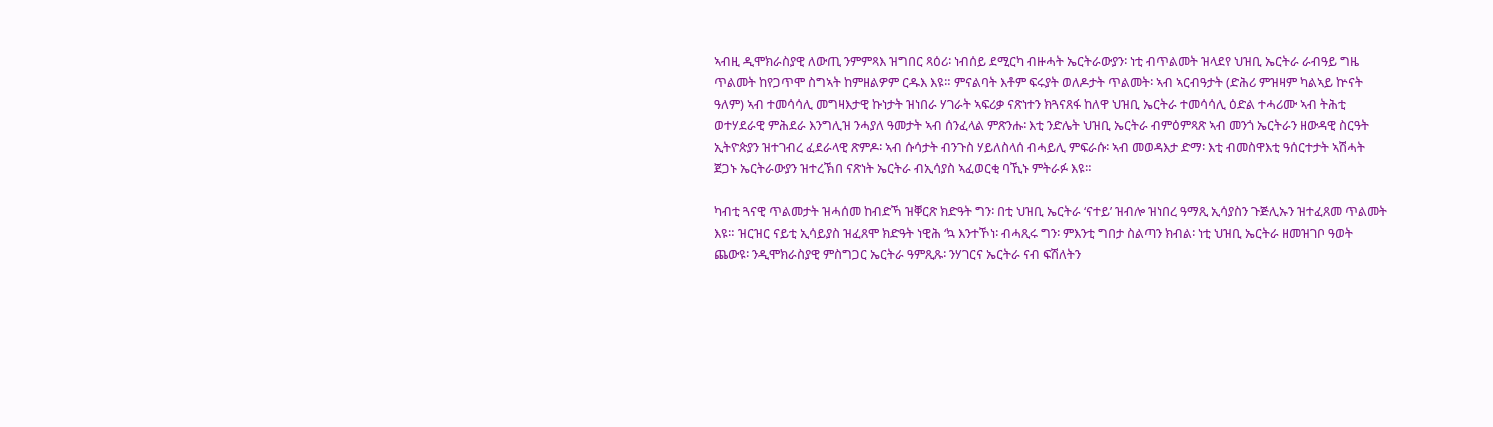ኣብዚ ዲሞክራስያዊ ለውጢ ንምምጻእ ዝግበር ጻዕሪ፡ ነብሰይ ደሚርካ ብዙሓት ኤርትራውያን፡ ነቲ ብጥልመት ዝላደየ ህዝቢ ኤርትራ ራብዓይ ግዜ ጥልመት ከየጋጥሞ ስግኣት ከምዘልዎም ርዱእ እዩ። ምናልባት እቶም ፍሩያት ወለዶታት ጥልመት፡ ኣብ ኣርብዓታት (ድሕሪ ምዝዛም ካልኣይ ኵናት ዓለም) ኣብ ተመሳሳሊ መግዛእታዊ ኩነታት ዝነበራ ሃገራት ኣፍሪቃ ናጽነተን ክጓናጸፋ ከለዋ ህዝቢ ኤርትራ ተመሳሳሊ ዕድል ተሓሪሙ ኣብ ትሕቲ ወተሃደራዊ ምሕደራ እንግሊዝ ንሓያለ ዓመታት ኣብ ሰንፈላል ምጽንሑ፡ እቲ ንድሌት ህዝቢ ኤርትራ ብምዕምጻጽ ኣብ መንጎ ኤርትራን ዘውዳዊ ስርዓት ኢትዮጵያን ዝተገብረ ፈደራላዊ ጽምዶ፡ ኣብ ሱሳታት ብንጉስ ሃይለስላሰ ብሓይሊ ምፍራሱ፡ ኣብ መወዳእታ ድማ፡ እቲ ብመስዋእቲ ዓሰርተታት ኣሽሓት ጀጋኑ ኤርትራውያን ዝተረኽበ ናጽነት ኤርትራ ብኢሳያስ ኣፈወርቂ ባኺኑ ምትራፉ እዩ።

ካብቲ ጓናዊ ጥልመታት ዝሓሰመ ከብድኻ ዝቐርጽ ክድዓት ግን፡ በቲ ህዝቢ ኤርትራ ‘ናተይ’ ዝብሎ ዝነበረ ዓማጺ ኢሳያስን ጉጅሊኡን ዝተፈጸመ ጥልመት እዩ። ዝርዝር ናይቲ ኢሳይያስ ዝፈጸሞ ክድዓት ነዊሕ ‘ኳ እንተኾነ፡ ብሓጺሩ ግን፡ ምእንቲ ግበታ ስልጣን ክብል፡ ነቲ ህዝቢ ኤርትራ ዘመዝገቦ ዓወት ጨውዩ፡ ንዲሞክራስያዊ ምስግጋር ኤርትራ ዓምጺጹ፡ ንሃገርና ኤርትራ ናብ ፍሽለትን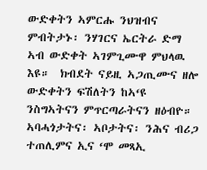ውድቀትን ኣምርሑ ንህዝብና ምብትታኑ፡ ንሃገርና ኤርትራ ድማ ኣብ ውድቀት ኣገምጊሙዋ ምህላዉ እዩ።  ክብደት ናይዚ ኣጋጢሙና ዘሎ ውድቀትን ፍሽለትን ከኣ‘ዩ ንስግኣትናን ምጥርጣራትናን ዘዕብዮ። ኣባሓጎታትና፡ ኣቦታትና፡ ንሕና ብሪጋ ተጠሊምና ኢና ‘ሞ መጻኢ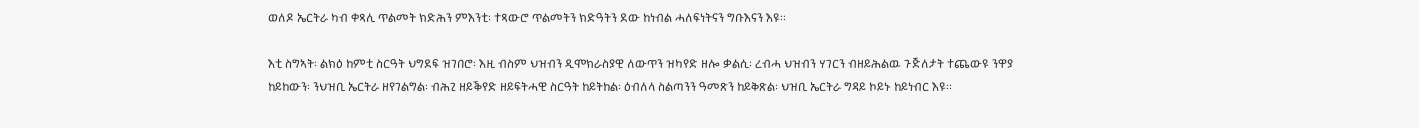ወለዶ ኤርትራ ካብ ቀጻሊ ጥልመት ክድሕን ምእንቲ፡ ተጻውሮ ጥልመትን ክድዓትን ደው ከነብል ሓለፍነትናን ግቡእናን እዩ።

እቲ ስግኣት፡ ልክዕ ከምቲ ስርዓት ህግደፍ ዝገበሮ፡ እዚ ብስም ህዝብን ዲሞክራስያዊ ለውጥን ዝካየድ ዘሎ ቃልሲ፡ ረብሓ ህዝብን ሃገርን ብዘይሕልዉ ጉጅለታት ተጨውዩ ንዋያ ከይከውን፡ ንህዝቢ ኤርትራ ዘየገልግል፡ ብሕጊ ዘይቕየድ ዘይፍትሓዊ ስርዓት ከይትከል፡ ዕብለላ ስልጣንን ዓመጽን ከይቅጽል፡ ህዝቢ ኤርትራ ግዳይ ኮይኑ ከይነብር እዩ።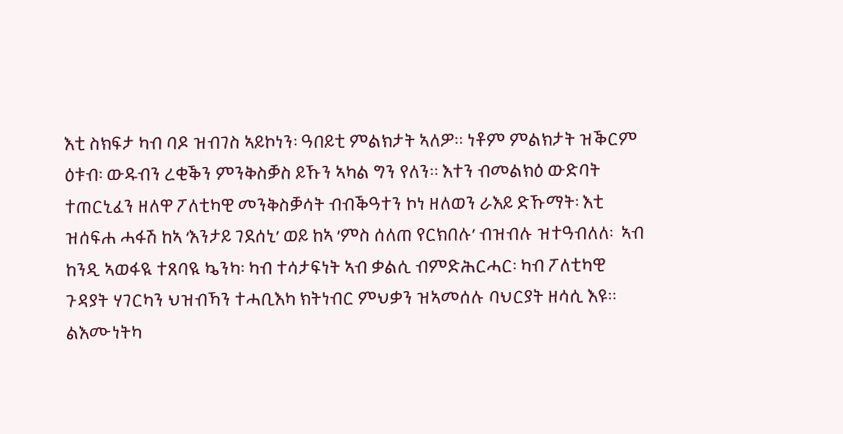እቲ ስክፍታ ካብ ባዶ ዝብገስ ኣይኮነን፡ ዓበይቲ ምልክታት ኣለዎ። ነቶም ምልክታት ዝቕርም ዕቱብ፡ ውዱብን ረቂቕን ምንቅስቓስ ይኹን ኣካል ግን የለን። እተን ብመልክዕ ውድባት ተጠርኒፈን ዘለዋ ፖለቲካዊ መንቅስቓሳት ብብቕዓተን ኮነ ዘለወን ራእይ ድኹማት፡ እቲ ዝሰፍሐ ሓፋሽ ከኣ ‘እንታይ ገደሰኒ’ ወይ ከኣ ‘ምስ ሰለጠ የርክበሉ’ ብዝብሉ ዝተዓብለለ፡  ኣብ ከንዲ ኣወፋዪ ተጸባዪ ኴንካ፡ ካብ ተሳታፍነት ኣብ ቃልሲ ብምድሕርሓር፡ ካብ ፖለቲካዊ ጉዳያት ሃገርካን ህዝብኻን ተሓቢእካ ክትነብር ምህቃን ዝኣመሰሉ ባህርያት ዘሳሲ እዩ። ልእሙነትካ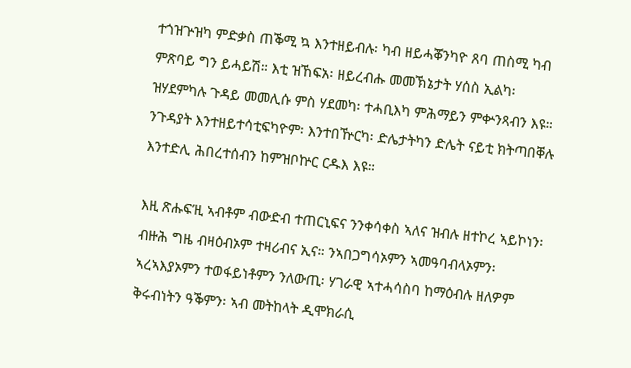ተጎዝጕዝካ ምድቃስ ጠቕሚ ኳ እንተዘይብሉ፡ ካብ ዘይሓቖንካዮ ጸባ ጠስሚ ካብ ምጽባይ ግን ይሓይሽ። እቲ ዝኸፍአ፡ ዘይረብሑ መመኽኔታት ሃሰስ ኢልካ፡ ዝሃደምካሉ ጉዳይ መመሊሱ ምስ ሃደመካ፡ ተሓቢእካ ምሕማይን ምቍንጻብን እዩ። ንጉዳያት እንተዘይተሳቲፍካዮም፡ እንተበዅርካ፡ ድሌታትካን ድሌት ናይቲ ክትጣበቐሉ እንተድሊ ሕበረተሰብን ከምዝቦኵር ርዱእ እዩ።

እዚ ጽሑፍ’ዚ ኣብቶም ብውድብ ተጠርኒፍና ንንቀሳቀስ ኣለና ዝብሉ ዘተኮረ ኣይኮነን፡ ብዙሕ ግዜ ብዛዕብኦም ተዛሪብና ኢና። ንኣበጋግሳኦምን ኣመዓባብላኦምን፡ ኣረኣእያኦምን ተወፋይነቶምን ንለውጢ፡ ሃገራዊ ኣተሓሳስባ ከማዕብሉ ዘለዎም ቅሩብነትን ዓቕምን፡ ኣብ መትከላት ዲሞክራሲ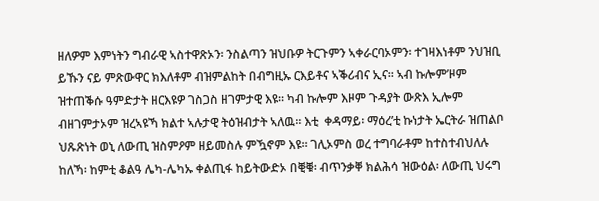ዘለዎም እምነትን ግብራዊ ኣስተዋጽኦን፡ ንስልጣን ዝህቡዎ ትርጉምን ኣቀራርባኦምን፡ ተገዛእነቶም ንህዝቢ ይኹን ናይ ምጽውዋር ክእለቶም ብዝምልከት በብግዚኡ ርእይቶና ኣቕሪብና ኢና። ኣብ ኩሎም’ዞም ዝተጠቕሱ ዓምድታት ዘርእዩዎ ገስጋስ ዘገምታዊ እዩ። ካብ ኩሎም እዞም ጉዳያት ውጽእ ኢሎም ብዘገምታኦም ዝረኣዩኻ ክልተ ኣሉታዊ ትዕዝብታት ኣለዉ። እቲ  ቀዳማይ፡ ማዕረ’ቲ ኩነታት ኤርትራ ዝጠልቦ ህጹጽነት ወኒ ለውጢ ዝስምዖም ዘይመስሉ ምዃኖም እዩ። ገሊኦምስ ወረ ተግባራቶም ከተስተብህለሉ ከለኻ፡ ከምቲ ቆልዓ ሌካ-ሌካኡ ቀልጢፋ ከይትውድኦ በቒቑ፡ ብጥንቃቐ ክልሕሳ ዝውዕል፡ ለውጢ ህሩግ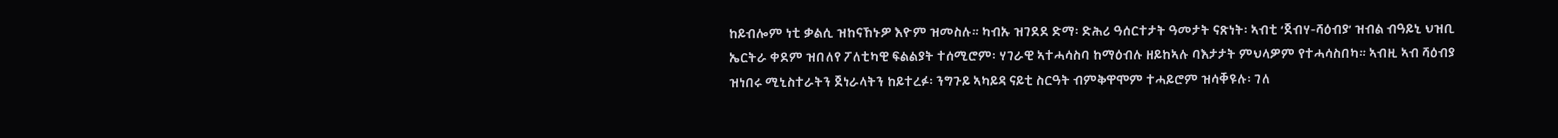ከይብሎም ነቲ ቃልሲ ዝከናኸኑዎ እዮም ዝመስሉ። ካብኡ ዝገደደ ድማ፡ ድሕሪ ዓሰርተታት ዓመታት ናጽነት፡ ኣብቲ ‘ጀብሃ-ሻዕብያ’ ዝብል ብዓይኒ ህዝቢ ኤርትራ ቀደም ዝበለየ ፖለቲካዊ ፍልልያት ተሰሚሮም፡ ሃገራዊ ኣተሓሳስባ ከማዕብሉ ዘይከኣሉ ባእታታት ምህላዎም የተሓሳስበካ። ኣብዚ ኣብ ሻዕብያ ዝነበሩ ሚኒስተራትን ጀነራላትን ከይተረፉ፡ ንግጉይ ኣካይዳ ናይቲ ስርዓት ብምቅዋሞም ተሓይሮም ዝሳቐዩሉ፡ ገለ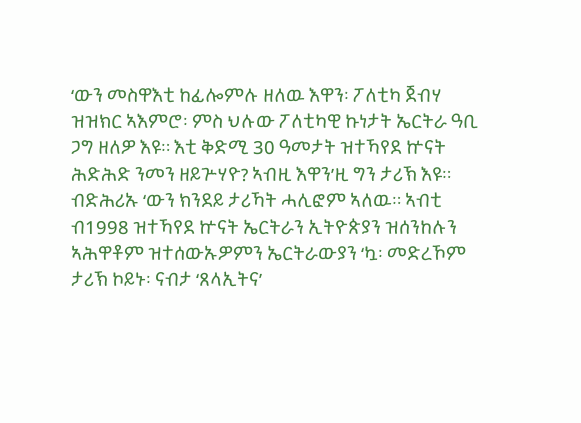‘ውን መስዋእቲ ከፊሎምሉ ዘለዉ እዋን፡ ፖለቲካ ጀብሃ ዝዝክር ኣእምሮ፡ ምስ ህሉው ፖለቲካዊ ኩነታት ኤርትራ ዓቢ ጋግ ዘለዎ እዩ። እቲ ቅድሚ 30 ዓመታት ዝተኻየደ ኵናት ሕድሕድ ንመን ዘይጕሃዮ? ኣብዚ እዋን’ዚ ግን ታሪኽ እዩ። ብድሕሪኡ ‘ውን ክንደይ ታሪኻት ሓሊፎም ኣለዉ። ኣብቲ ብ1998 ዝተኻየደ ኵናት ኤርትራን ኢትዮጵያን ዝሰንከሉን ኣሕዋቶም ዝተሰውኡዎምን ኤርትራውያን ‘ኳ፡ መድረኾም ታሪኽ ኮይኑ፡ ናብታ ‘ጸላኢትና’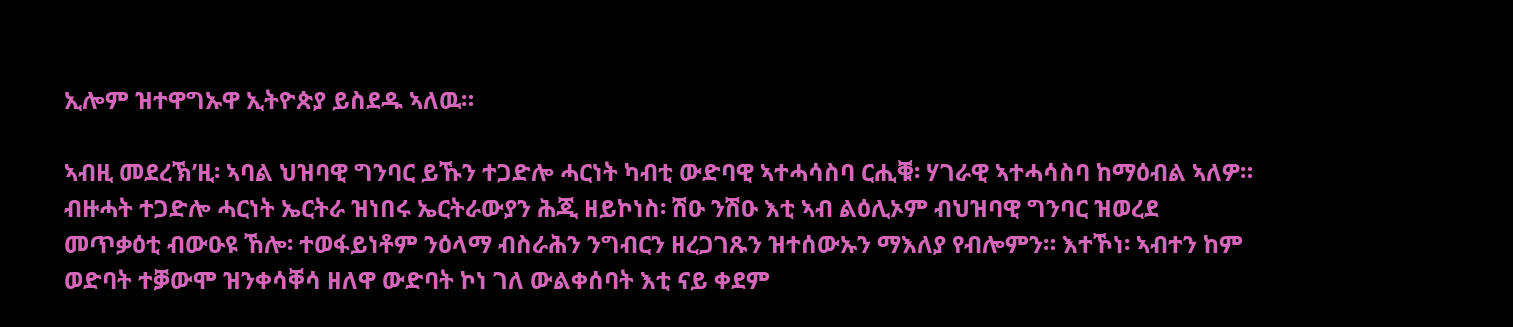ኢሎም ዝተዋግኡዋ ኢትዮጵያ ይስደዱ ኣለዉ።

ኣብዚ መደረኽ’ዚ፡ ኣባል ህዝባዊ ግንባር ይኹን ተጋድሎ ሓርነት ካብቲ ውድባዊ ኣተሓሳስባ ርሒቑ፡ ሃገራዊ ኣተሓሳስባ ከማዕብል ኣለዎ። ብዙሓት ተጋድሎ ሓርነት ኤርትራ ዝነበሩ ኤርትራውያን ሕጂ ዘይኮነስ፡ ሽዑ ንሽዑ እቲ ኣብ ልዕሊኦም ብህዝባዊ ግንባር ዝወረደ መጥቃዕቲ ብውዑዩ ኸሎ፡ ተወፋይነቶም ንዕላማ ብስራሕን ንግብርን ዘረጋገጹን ዝተሰውኡን ማእለያ የብሎምን። እተኾነ፡ ኣብተን ከም ወድባት ተቓውሞ ዝንቀሳቐሳ ዘለዋ ውድባት ኮነ ገለ ውልቀሰባት እቲ ናይ ቀደም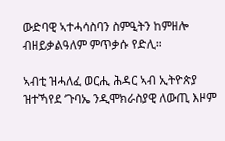ውድባዊ ኣተሓሳስባን ስምዒትን ከምዘሎ ብዘይቃልዓለም ምጥቃሱ የድሊ።

ኣብቲ ዝሓለፈ ወርሒ ሕዳር ኣብ ኢትዮጵያ ዝተኻየደ ‘ጉባኤ ንዲሞክራስያዊ ለውጢ እዞም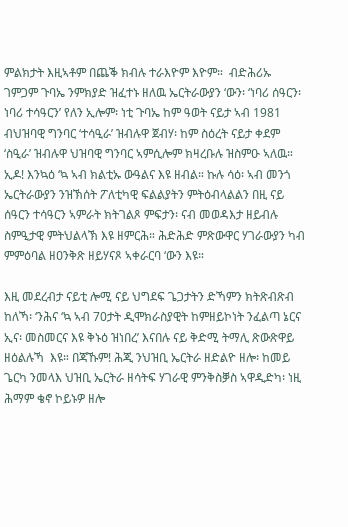ምልክታት እዚኣቶም በጨቕ ክብሉ ተራእዮም እዮም።  ብድሕሪኡ ገምጋም ጉባኤ ንምክያድ ዝፈተኑ ዘለዉ ኤርትራውያን ‘ውን፡ ‘ነባሪ ሰዓርን፡ ነባሪ ተሳዓርን’ የለን ኢሎም፡ ነቲ ጉባኤ ከም ዓወት ናይታ ኣብ 1981 ብህዝባዊ ግንባር ‘ተሳዒራ’ ዝብሉዋ ጀብሃ፡ ከም ስዕረት ናይታ ቀደም ‘ስዒራ’ ዝብሉዋ ህዝባዊ ግንባር ኣምሲሎም ክዛረቡሉ ዝስምዑ ኣለዉ። ኢዶ! እንኳዕ ‘ኳ ኣብ ክልቲኡ ውዓልና እዩ ዘብል። ኩሉ ሳዕ፡ ኣብ መንጎ ኤርትራውያን ንዝኽሰት ፖለቲካዊ ፍልልያትን ምትዕብላልልን በዚ ናይ ሰዓርን ተሳዓርን ኣምራት ክትገልጾ ምፍታን፡ ናብ መወዳእታ ዘይብሉ ስምዒታዊ ምትህልላኽ እዩ ዘምርሕ። ሕድሕድ ምጽውዋር ሃገራውያን ካብ ምምዕባል ዘዐንቅጽ ዘይሃናጾ ኣቀራርባ ‘ውን እዩ።

እዚ መደረብታ ናይቲ ሎሚ ናይ ህግደፍ ጌጋታትን ድኻምን ክትጽብጽብ ከለኻ፡ ‘ንሕና ‘ኳ ኣብ 70ታት ዲሞክራስያዊት ከምዘይኮነት ንፈልጣ ኔርና ኢና፡ መስመርና እዩ ቅኑዕ ዝነበረ’ እናበሉ ናይ ቅድሚ ትማሊ ጽውጽዋይ ዘዕልሉኻ  እዩ። በጃኹም! ሕጂ ንህዝቢ ኤርትራ ዘድልዮ ዘሎ፡ ከመይ ጌርካ ንመላእ ህዝቢ ኤርትራ ዘሳትፍ ሃገራዊ ምንቅስቓስ ኣዋዲድካ፡ ነዚ ሕማም ቄኖ ኮይኑዎ ዘሎ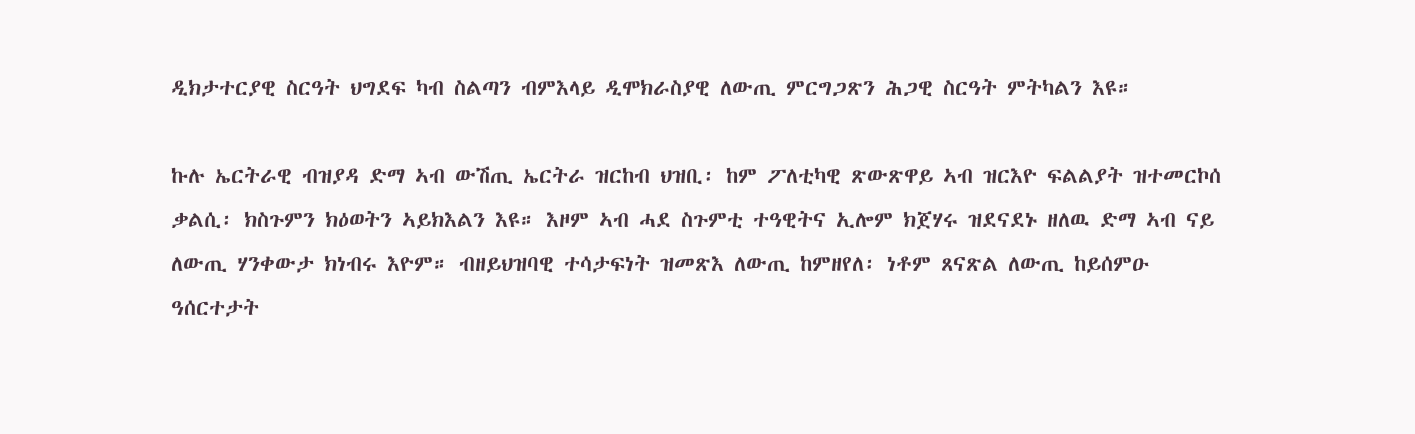ዲክታተርያዊ ስርዓት ህግደፍ ካብ ስልጣን ብምእላይ ዲሞክራስያዊ ለውጢ ምርግጋጽን ሕጋዊ ስርዓት ምትካልን እዩ።

ኩሉ ኤርትራዊ ብዝያዳ ድማ ኣብ ውሽጢ ኤርትራ ዝርከብ ህዝቢ፡ ከም ፖለቲካዊ ጽውጽዋይ ኣብ ዝርእዮ ፍልልያት ዝተመርኮሰ ቃልሲ፡ ክስጉምን ክዕወትን ኣይክእልን እዩ። እዞም ኣብ ሓደ ስጉምቲ ተዓዊትና ኢሎም ክጀሃሩ ዝደናደኑ ዘለዉ ድማ ኣብ ናይ ለውጢ ሃንቀውታ ክነብሩ እዮም። ብዘይህዝባዊ ተሳታፍነት ዝመጽእ ለውጢ ከምዘየለ፡ ነቶም ጸናጽል ለውጢ ከይሰምዑ ዓሰርተታት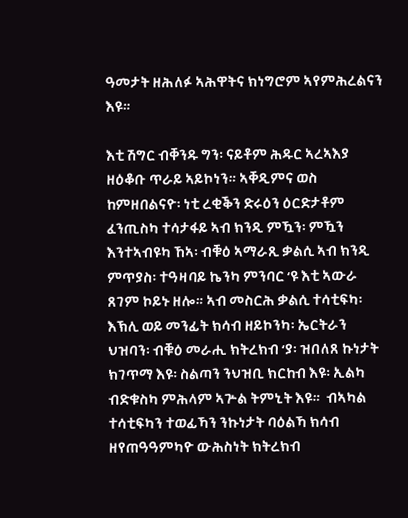ዓመታት ዘሕለፉ ኣሕዋትና ክነግሮም ኣየምሕረልናን እዩ።

እቲ ሽግር ብቐንዱ ግን፡ ናይቶም ሕዱር ኣረኣእያ ዘዕቆቡ ጥራይ ኣይኮነን። ኣቐዲምና ወስ ከምዘበልናዮ፡ ነቲ ረቂቕን ድሩዕን ዕርድታቶም ፈንጢስካ ተሳታፋይ ኣብ ክንዲ ምዃን፡ ምዃን እንተኣብዩካ ኸኣ፡ ብቑዕ ኣማራጺ ቃልሲ ኣብ ክንዲ ምጥያስ፡ ተዓዛባይ ኬንካ ምንባር ‘ዩ እቲ ኣውራ ጸገም ኮይኑ ዘሎ። ኣብ መስርሕ ቃልሲ ተሳቲፍካ፡ እኽሊ ወይ መንፊት ክሳብ ዘይኮንካ፡ ኤርትራን ህዝባን፡ ብቑዕ መራሒ ክትረክብ ‘ያ፡ ዝበለጸ ኩነታት ክገጥማ እዩ፡ ስልጣን ንህዝቢ ክርከብ እዩ፡ ኢልካ ብድቁስካ ምሕላም ኣጕል ትምኒት እዩ።  ብኣካል ተሳቲፍካን ተወፊኻን ንኩነታት ባዕልኻ ክሳብ ዘየጠዓዓምካዮ ውሕስነት ክትረክብ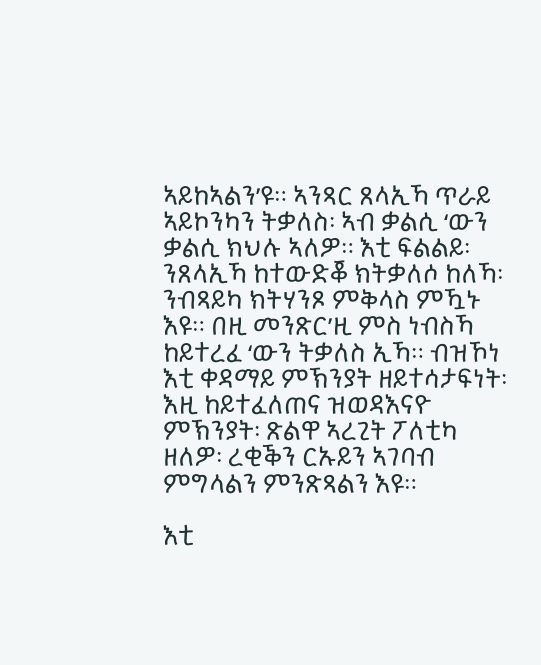ኣይከኣልን’ዩ። ኣንጻር ጸላኢኻ ጥራይ ኣይኮንካን ትቃለስ፡ ኣብ ቃልሲ ‘ውን ቃልሲ ክህሉ ኣለዎ። እቲ ፍልልይ፡ ንጸላኢኻ ከተውድቖ ክትቃለሶ ከለኻ፡ ንብጻይካ ክትሃንጾ ምቅላስ ምዃኑ እዩ። በዚ መንጽር’ዚ ምስ ነብስኻ ከይተረፈ ‘ውን ትቃለስ ኢኻ። ብዝኾነ እቲ ቀዳማይ ምኽንያት ዘይተሳታፍነት፡ እዚ ከይተፈለጠና ዝወዳእናዮ ምኽንያት፡ ጽልዋ ኣረጊት ፖለቲካ ዘለዎ፡ ረቂቕን ርኡይን ኣገባብ ምግላልን ምንጽጻልን እዩ።

እቲ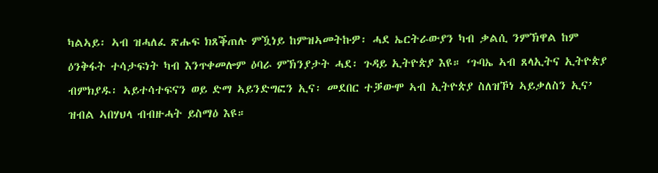ካልኣይ፡ ኣብ ዝሓለፈ ጽሑፍ ክጸቕጠሉ ምዃነይ ከምዝኣመትኩዎ፡ ሓደ ኤርትራውያን ካብ ቃልሲ ንምኽዋል ከም ዕንቅፋት ተሳታፍነት ካብ እንጥቀመሎም ዕባራ ምኽንያታት ሓደ፡ ጉዳይ ኢትዮጵያ እዩ። ‘ጉባኤ ኣብ ጸላኢትና ኢትዮጵያ ብምክያዱ፡ ኣይተሳተፍናን ወይ ድማ ኣይንድግፎን ኢና፡ መደበር ተቓውሞ ኣብ ኢትዮጵያ ስለዝኾነ ኣይቃለስን ኢና’ ዝብል ኣበሃህላ ብብዙሓት ይስማዕ እዩ።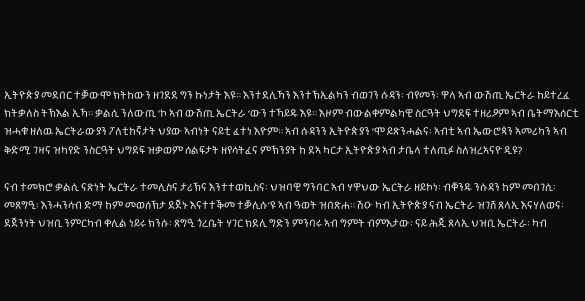ኢትዮጵያ መደበር ተቓውሞ ክትከውን ዘገደደ ግን ኩነታት እዩ። እንተደሊኻን እንተኽኢልካን ብወገን ሱዳን፡ ብየመን፡ ዋላ ኣብ ውሽጢ ኤርትራ ከይተረፈ ክትቃለስ ትኽእል ኢኻ። ቃልሲ ንለውጢ ‘ኮ ኣብ ውሽጢ ኤርትራ ‘ውን ተኻይዱ እዩ። እዞም ብውልቀምልካዊ ስርዓት ህግደፍ ተዘሪዖም ኣብ ቤትማእሰርቲ ዝሓቁ ዘለዉ ኤርትራውያን ፖለቲከኛታት ህያው ኣብነት ናይቲ ፈተነ እዮም። ኣብ ሱዳንን ኢትዮጵያን ‘ሞ ይጽንሓልና፡ ኣብቲ ኣብ ኤውሮጳን ኣመሪካን ኣብ ቅድሚ ገዛና ዝካየድ ንስርዓት ህግደፍ ዝቃወም ሰልፍታት ዘየሳትፈና ምኽንያት ከ ደኣ ካርታ ኢትዮጵያ ኣብ ታቤላ ተለጢፉ ስለዝረኣናዮ ዲዩ?

ናብ ተመክሮ ቃልሲ ናጽነት ኤርትራ ተመሊስና ታሪኽና እንተተወኪስና፡ ህዝባዊ ግንባር ኣብ ሃዋህው ኤርትራ ዘይኮነ፡ ብቐንዱ ንሱዳን ከም መበገሲ፡ መጸግዒ፡ እንሓንሳብ ድማ ከም መወሰኽታ ደጀኑ እናተተቕመ ተቓሊሱ’ዩ ኣብ ዓወት ዝበጽሐ። ሽዑ ካብ ኢትዮጵያ ናብ ኤርትራ ዝገሸ ጸላኢ እናሃለወና፡ ደጀንነት ህዝቢ ንምርካብ ቀሊል ነይሩ ክንሱ፡ ጸግዒ ጎረቤት ሃገር ክደሊ ግድን ምንባሩ ኣብ ግምት ብምእታው፡ ናይ ሕጂ ጸላኢ ህዝቢ ኤርትራ፡ ካብ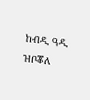ከብዲ ዓዲ ዝቦቖለ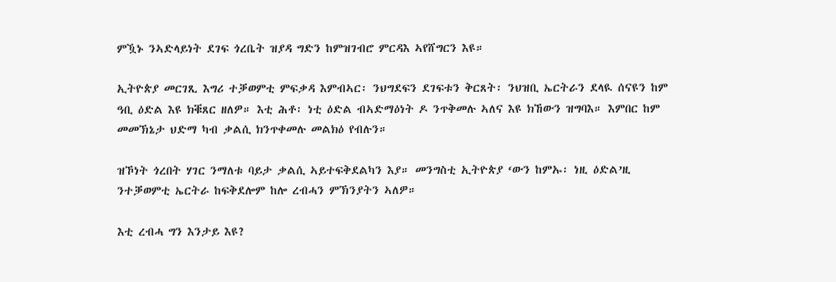ምዃኑ ንኣድላይነት ደገፍ ጎረቤት ዝያዳ ግድን ከምዝገብሮ ምርዳእ ኣየሸግርን እዩ።

ኢትዮጵያ መርገጺ እግሪ ተቓወምቲ ምፍቃዳ እምብኣር፡ ንህግደፍን ደገፍቱን ቅርጸት፡ ንህዝቢ ኤርትራን ደላዪ ሰናዩን ከም ዓቢ ዕድል እዩ ክቑጸር ዘለዎ። እቲ ሕቶ፡ ነቲ ዕድል ብኣድማዕነት ዶ ንጥቅመሉ ኣለና እዩ ክኸውን ዝግባእ። እምበር ከም መመኽኔታ ህድማ ካብ ቃልሲ ክንጥቀመሉ መልክዕ የብሉን።

ዝኾነት ጎረበት ሃገር ንማለቱ ባይታ ቃልሲ ኣይተፍቅደልካን እያ። መንግስቲ ኢትዮጵያ ‘ውን ከምኡ፡ ነዚ ዕድል’ዚ ንተቓወምቲ ኤርትራ ከፍቅደሎም ከሎ ረብሓን ምኽንያትን ኣለዎ።

እቲ ረብሓ ግን እንታይ እዩ?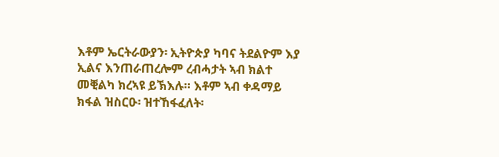እቶም ኤርትራውያን፡ ኢትዮጵያ ካባና ትደልዮም እያ ኢልና እንጠራጠረሎም ረብሓታት ኣብ ክልተ መቒልካ ክረኣዩ ይኽእሉ። እቶም ኣብ ቀዳማይ ክፋል ዝስርዑ፡ ዝተኸፋፈለት፡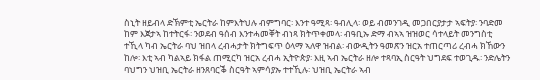ስኒት ዘይብላ ድኽምቲ ኤርትራ ከምእትህሉ ብምግባር፡ እንተ ዓሚጻ፡ ዓብሊላ፡ ወይ ብመንገዲ መጋበርያታታ ኣፍትያ፡ ንባድመ ከም እጀታኣ ከተትርፋ፡ ንወደብ ዓሰብ እንተሓመቐት ብነጻ ክትጥቀመላ፡ ብዓቢኡ ድማ ብኣኣ ዝዝወር ሳተላይት መንግስቲ ተኺላ ካብ ኤርትራ ባህ ዝበላ ረብሓታት ክትግፍጥ ዕላማ ኣለዋ ዝብል፡ ብውዲትን ዓመጽን ዝርአ ተጠርጣሪ ረብሓ ክኸውን ከሎ፡ እቲ ኣብ ካልኣይ ክፋል ጠሚርካ ዝርአ ረብሓ ኢትዮጵያ፡ እዚ ኣብ ኤርትራ ዘሎ ተጻባኢ ስርዓት ህግደፍ ተወጊዱ፡ ንድሌትን ባህግን ህዝቢ ኤርትራ ዘንጸባርቕ ስርዓት ኣምሳያኡ ተተኺሉ፡ ህዝቢ ኤርትራ ኣብ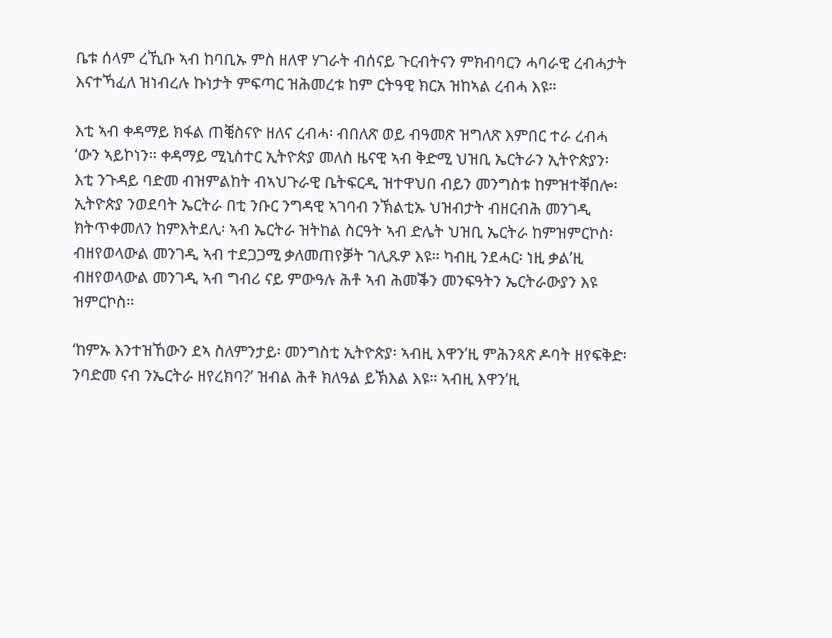ቤቱ ሰላም ረኺቡ ኣብ ከባቢኡ ምስ ዘለዋ ሃገራት ብሰናይ ጉርብትናን ምክብባርን ሓባራዊ ረብሓታት እናተኻፈለ ዝነብረሉ ኩነታት ምፍጣር ዝሕመረቱ ከም ርትዓዊ ክርአ ዝከኣል ረብሓ እዩ።

እቲ ኣብ ቀዳማይ ክፋል ጠቒስናዮ ዘለና ረብሓ፡ ብበለጽ ወይ ብዓመጽ ዝግለጽ እምበር ተራ ረብሓ ‘ውን ኣይኮነን። ቀዳማይ ሚኒስተር ኢትዮጵያ መለስ ዜናዊ ኣብ ቅድሚ ህዝቢ ኤርትራን ኢትዮጵያን፡ እቲ ንጉዳይ ባድመ ብዝምልከት ብኣህጉራዊ ቤትፍርዲ ዝተዋህበ ብይን መንግስቱ ከምዝተቐበሎ፡ ኢትዮጵያ ንወደባት ኤርትራ በቲ ንቡር ንግዳዊ ኣገባብ ንኽልቲኡ ህዝብታት ብዘርብሕ መንገዲ ክትጥቀመለን ከምእትደሊ፡ ኣብ ኤርትራ ዝትከል ስርዓት ኣብ ድሌት ህዝቢ ኤርትራ ከምዝምርኮስ፡ ብዘየወላውል መንገዲ ኣብ ተደጋጋሚ ቃለመጠየቓት ገሊጹዎ እዩ። ካብዚ ንደሓር፡ ነዚ ቃል’ዚ ብዘየወላውል መንገዲ ኣብ ግብሪ ናይ ምውዓሉ ሕቶ ኣብ ሕመቕን መንፍዓትን ኤርትራውያን እዩ ዝምርኮስ።

‘ከምኡ እንተዝኸውን ደኣ ስለምንታይ፡ መንግስቲ ኢትዮጵያ፡ ኣብዚ እዋን’ዚ ምሕንጻጽ ዶባት ዘየፍቅድ፡ ንባድመ ናብ ንኤርትራ ዘየረክባ?’ ዝብል ሕቶ ክለዓል ይኽእል እዩ። ኣብዚ እዋን’ዚ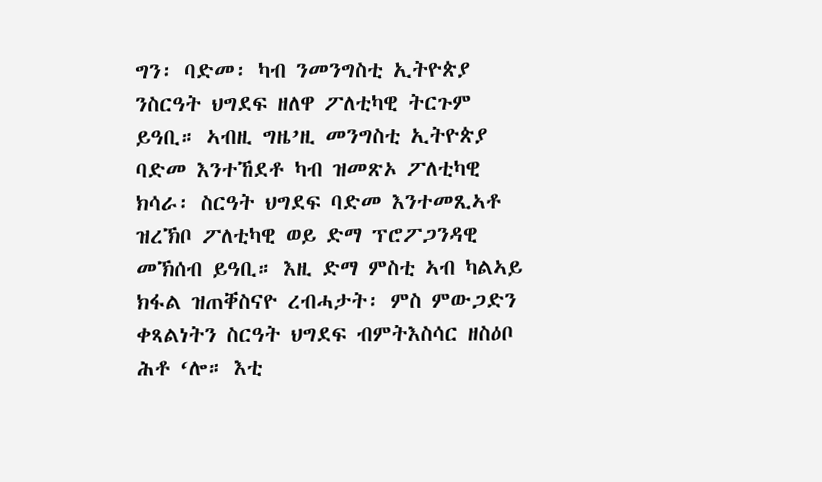ግን፡ ባድመ፡ ካብ ንመንግስቲ ኢትዮጵያ ንስርዓት ህግደፍ ዘለዋ ፖለቲካዊ ትርጉም ይዓቢ። ኣብዚ ግዜ’ዚ መንግስቲ ኢትዮጵያ ባድመ እንተኸደቶ ካብ ዝመጽኦ ፖለቲካዊ ክሳራ፡ ስርዓት ህግደፍ ባድመ እንተመጺኣቶ ዝረኽቦ ፖለቲካዊ ወይ ድማ ፕሮፖጋንዳዊ መኽሰብ ይዓቢ። እዚ ድማ ምስቲ ኣብ ካልኣይ ክፋል ዝጠቐስናዮ ረብሓታት፡ ምስ ምውጋድን ቀጻልነትን ስርዓት ህግደፍ ብምትእስሳር ዘስዕቦ ሕቶ ‘ሎ። እቲ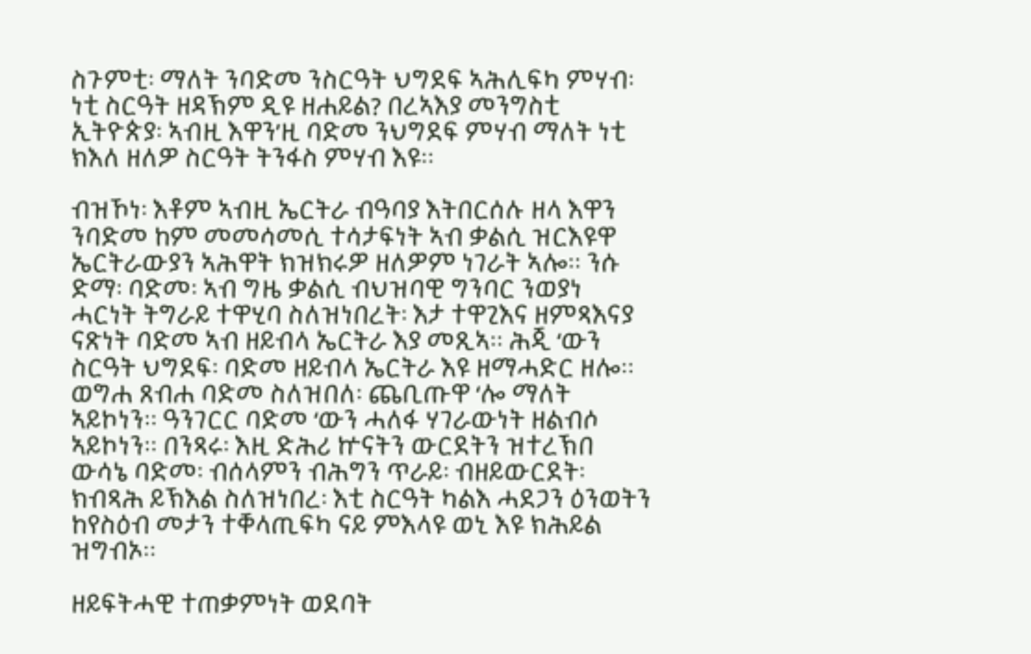ስጉምቲ፡ ማለት ንባድመ ንስርዓት ህግደፍ ኣሕሊፍካ ምሃብ፡ ነቲ ስርዓት ዘዳኽም ዲዩ ዘሐይል? በረኣእያ መንግስቲ ኢትዮጵያ፡ ኣብዚ እዋን’ዚ ባድመ ንህግደፍ ምሃብ ማለት ነቲ ክእለ ዘለዎ ስርዓት ትንፋስ ምሃብ እዩ።

ብዝኾነ፡ እቶም ኣብዚ ኤርትራ ብዓባያ እትበርሰሉ ዘላ እዋን ንባድመ ከም መመሳመሲ ተሳታፍነት ኣብ ቃልሲ ዝርእዩዋ ኤርትራውያን ኣሕዋት ክዝክሩዎ ዘለዎም ነገራት ኣሎ። ንሱ ድማ፡ ባድመ፡ ኣብ ግዜ ቃልሲ ብህዝባዊ ግንባር ንወያነ ሓርነት ትግራይ ተዋሂባ ስለዝነበረት፡ እታ ተዋጊእና ዘምጻእናያ ናጽነት ባድመ ኣብ ዘይብላ ኤርትራ እያ መጺኣ። ሕጂ ‘ውን ስርዓት ህግደፍ፡ ባድመ ዘይብላ ኤርትራ እዩ ዘማሓድር ዘሎ።  ወግሐ ጸብሐ ባድመ ስለዝበለ፡ ጨቢጡዋ ‘ሎ ማለት ኣይኮነን። ዓንገርር ባድመ ‘ውን ሓለፋ ሃገራውነት ዘልብሶ ኣይኮነን። በንጻሩ፡ እዚ ድሕሪ ኵናትን ውርደትን ዝተረኽበ ውሳኔ ባድመ፡ ብሰላምን ብሕግን ጥራይ፡ ብዘይውርደት፡ ክብጻሕ ይኽእል ስለዝነበረ፡ እቲ ስርዓት ካልእ ሓደጋን ዕንወትን ከየስዕብ መታን ተቐላጢፍካ ናይ ምእላዩ ወኒ እዩ ክሕይል ዝግብኦ።

ዘይፍትሓዊ ተጠቃምነት ወደባት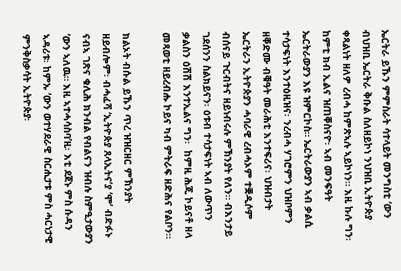ኤርትራ ይኹን ምምስራት ሳተላይት መንግስቲ ‘ውን ብህዝቢ ኤርትራ ቅቡል ስለዘይኮነ ንህዝቢ ኢትዮጵያ ቀጻልነት ዘለዎ ረብሓ ከምጽኣሉ ኣይኮነን። እዚ ኩሉ ግን፡ ከምቲ ክብ ኢልና ዝጠቐስናዮ፡ ኣብ መንፍዓት ኤርትራውያን እዩ ዝምርኮስ። ኤርትራውያን ኣብ ቃልሲ ተሳታፍነት እንተዕዚዝና፡ ንረብሓ ሃገሮምን ህዝቦምን ዘቐድሙ ብቑዓት መራሕቲ እንተፍሪና፡ ህዝብታት ኤርትራን ኢትዮጵያን ሓባራዊ ረብሓኦም ተቛዲሶም ብሰናይ ጉርብትና ዘይነብሩሉ ምኽንያት የለን። ብእንታይ ገደሰንን ስልክይናን፡ ዕቱብ ተሳታፍነት ኣብ ለውጥን ቃልስን ዕሽሽ እንተኢልና ግን፡  ከምዚ ሕጂ ኮይናቶ ዘላ መጻወቲ ዘይረብሑ ኮይና ካብ ምትራፍ ዘድሕና የልቦን።

ክልኦት ብሱል ይኹን ጥረ ዝዝርዘር ምኽንያት ዘይብሎም፡ ብሓፈሻ ‘ኢትዮጵያ ጸላኢትና’ያ ‘ሞ’ ብድፉኑ ናብኣ ገጽና ቁሊሕ ክንብል የብልናን ዝብሉ ስምዒታውያን ‘ውን ኣለዉ። እዚ ኣተሓሳስባ’ዚ፡ እቲ ደጀኑ ምስ ሱዳን ኣዳሪቱ፡ ከምኡ ‘ውን ወተሃደራዊ ስርሒታቱ ምስ ሓርነታዊ ምንቅስቃሳት ኢትዮጵያ፡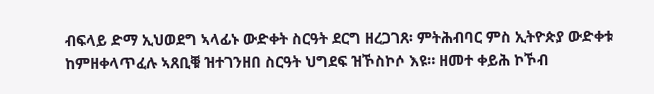ብፍላይ ድማ ኢህወደግ ኣላፊኑ ውድቀት ስርዓት ደርግ ዘረጋገጸ፡ ምትሕብባር ምስ ኢትዮጵያ ውድቀቱ ከምዘቀላጥፈሉ ኣጸቢቑ ዝተገንዘበ ስርዓት ህግደፍ ዝኾስኮሶ እዩ። ዘመተ ቀይሕ ኮኾብ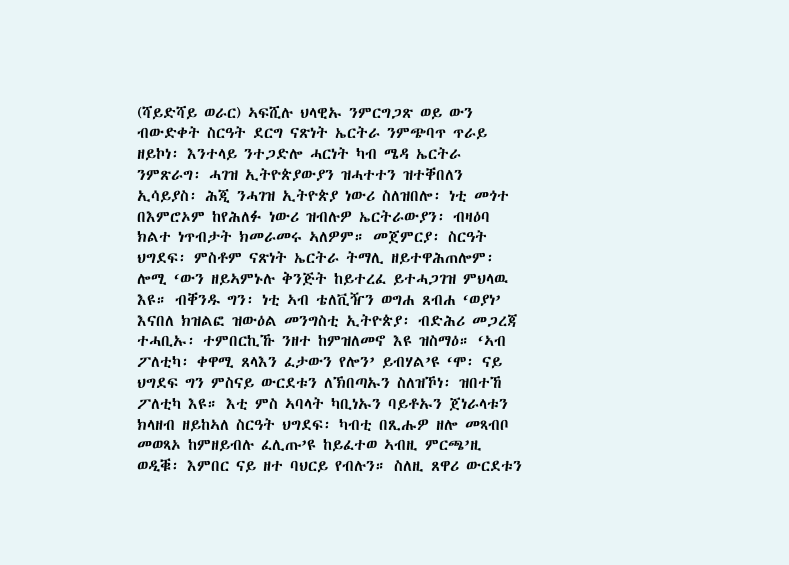(ሻይድሻይ ወራር) ኣፍሺሉ ህላዊኡ ንምርግጋጽ ወይ ውን ብውድቀት ስርዓት ደርግ ናጽነት ኤርትራ ንምጭባጥ ጥራይ ዘይኮነ፡ እንተላይ ንተጋድሎ ሓርነት ካብ ሜዳ ኤርትራ ንምጽራግ፡ ሓገዝ ኢትዮጵያውያን ዝሓተተን ዝተቐበለን ኢሳይያስ፡ ሕጂ ንሓገዝ ኢትዮጵያ ነውሪ ስለዝበሎ፡ ነቲ መጎተ በእምሮኦም ከየሕለፉ ነውሪ ዝብሉዎ ኤርትራውያን፡ ብዛዕባ ክልተ ነጥብታት ክመራመሩ ኣለዎም። መጀምርያ፡ ስርዓት ህግደፍ፡ ምስቶም ናጽነት ኤርትራ ትማሊ ዘይተዋሕጠሎም፡ ሎሚ ‘ውን ዘይኣምኑሉ ቅንጅት ከይተረፈ ይተሓጋገዝ ምህላዉ እዩ። ብቐንዱ ግን፡ ነቲ ኣብ ቴለቪዥን ወግሐ ጸብሐ ‘ወያነ’ እናበለ ክዝልፎ ዝውዕል መንግስቲ ኢትዮጵያ፡ ብድሕሪ መጋረጃ ተሓቢኡ፡ ተምበርኪኹ ንዘተ ከምዝለመኖ እዩ ዝስማዕ። ‘ኣብ ፖለቲካ፡ ቀዋሚ ጸላእን ፈታውን የሎን’ ይብሃል’ዩ ‘ሞ፡ ናይ ህግደፍ ግን ምስናይ ውርደቱን ለኽበጣኡን ስለዝኾነ፡ ዝበተኸ ፖለቲካ እዩ። እቲ ምስ ኣባላት ካቢነኡን ባይቶኡን ጀነራላቱን ክላዘብ ዘይከኣለ ስርዓት ህግደፍ፡ ካብቲ በጺሑዎ ዘሎ መጻብቦ መወጻኦ ከምዘይብሉ ፈሊጡ’ዩ ከይፈተወ ኣብዚ ምርጫ’ዚ ወዲቑ፡ እምበር ናይ ዘተ ባህርይ የብሉን። ስለዚ ጸዋሪ ውርደቱን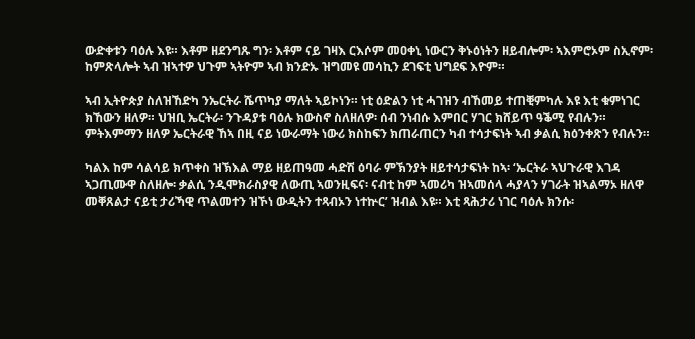ውድቀቱን ባዕሉ እዩ። እቶም ዘደንግጹ ግን፡ እቶም ናይ ገዛእ ርእሶም መዐቀኒ ነውርን ቅኑዕነትን ዘይብሎም፡ ኣእምሮኦም ስኢኖም፡ ከምጽላሎት ኣብ ዝኣተዎ ህጉም ኣትዮም ኣብ ክንድኡ ዝግመዩ መሳኪን ደገፍቲ ህግደፍ እዮም።

ኣብ ኢትዮጵያ ስለዝኸድካ ንኤርትራ ሼጥካያ ማለት ኣይኮነን። ነቲ ዕድልን ነቲ ሓገዝን ብኸመይ ተጠቒምካሉ እዩ እቲ ቁምነገር ክኸውን ዘለዎ። ህዝቢ ኤርትራ፡ ንጉዳያቱ ባዕሉ ክውስኖ ስለዘለዎ፡ ሰብ ንነብሱ እምበር ሃገር ክሸይጥ ዓቕሚ የብሉን። ምትእምማን ዘለዎ ኤርትራዊ ኸኣ በዚ ናይ ነውራማት ነውሪ ክስከፍን ክጠራጠርን ካብ ተሳታፍነት ኣብ ቃልሲ ክዕንቀጽን የብሉን።

ካልእ ከም ሳልሳይ ክጥቀስ ዝኽእል ማይ ዘይጠዓመ ሓድሽ ዕባራ ምኽንያት ዘይተሳታፍነት ከኣ፡ ‘ኤርትራ ኣህጉራዊ እገዳ ኣጋጢሙዋ ስለዘሎ፡ ቃልሲ ንዲሞክራስያዊ ለውጢ ኣወንዚፍና፡ ናብቲ ከም ኣመሪካ ዝኣመሰላ ሓያላን ሃገራት ዝኣልማኦ ዘለዋ መቐጸልታ ናይቲ ታሪኻዊ ጥልመተን ዝኾነ ውዲትን ተጻብኦን ነተኵር’ ዝብል እዩ። እቲ ጻሕታሪ ነገር ባዕሉ ክንሱ፡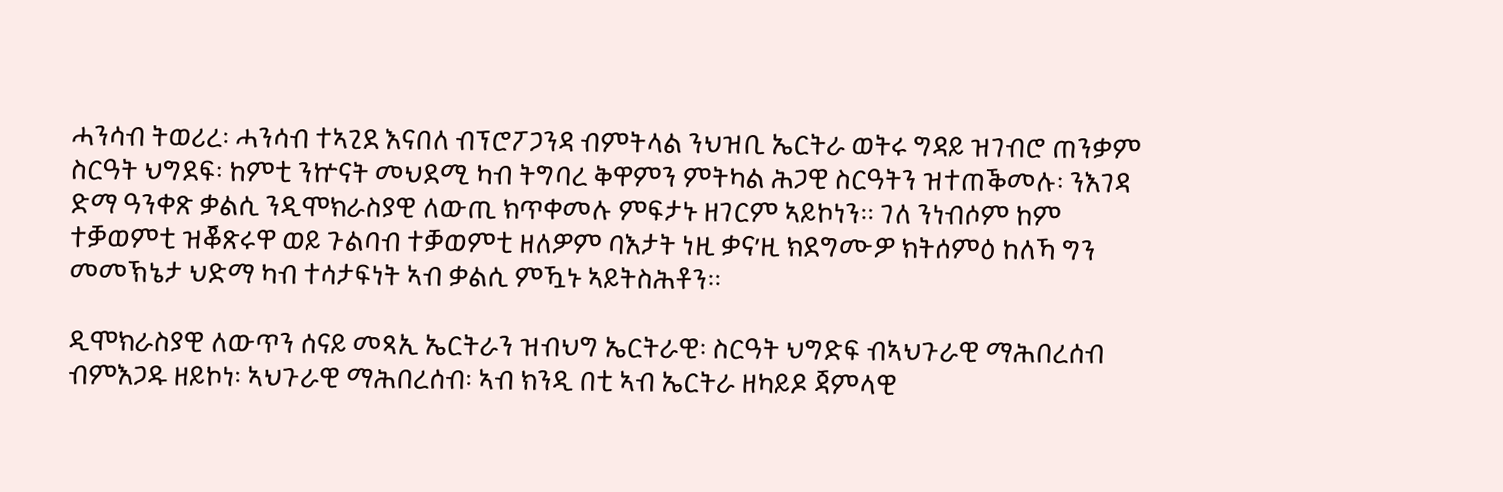ሓንሳብ ትወሪረ፡ ሓንሳብ ተኣጊደ እናበለ ብፕሮፖጋንዳ ብምትላል ንህዝቢ ኤርትራ ወትሩ ግዳይ ዝገብሮ ጠንቃም ስርዓት ህግደፍ፡ ከምቲ ንኵናት መህደሚ ካብ ትግባረ ቅዋምን ምትካል ሕጋዊ ስርዓትን ዝተጠቕመሉ፡ ንእገዳ ድማ ዓንቀጽ ቃልሲ ንዲሞክራስያዊ ለውጢ ክጥቀመሉ ምፍታኑ ዘገርም ኣይኮነን። ገለ ንነብሶም ከም ተቓወምቲ ዝቖጽሩዋ ወይ ጉልባብ ተቓወምቲ ዘለዎም ባእታት ነዚ ቃና’ዚ ክደግሙዎ ክትሰምዕ ከለኻ ግን መመኽኔታ ህድማ ካብ ተሳታፍነት ኣብ ቃልሲ ምዃኑ ኣይትስሕቶን።

ዲሞክራስያዊ ለውጥን ሰናይ መጻኢ ኤርትራን ዝብህግ ኤርትራዊ፡ ስርዓት ህግድፍ ብኣህጉራዊ ማሕበረሰብ ብምእጋዱ ዘይኮነ፡ ኣህጉራዊ ማሕበረሰብ፡ ኣብ ክንዲ በቲ ኣብ ኤርትራ ዘካይዶ ጃምላዊ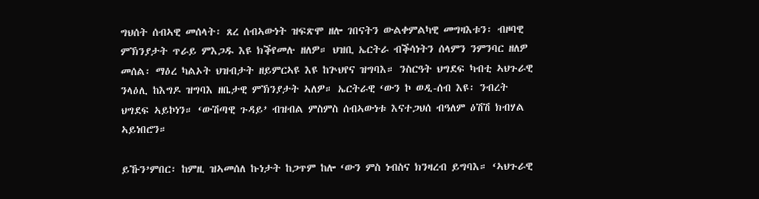ግህሰት ሰብኣዊ መሰላት፡ ጸረ ሰብኣውነት ዝፍጽሞ ዘሎ ገበናትን ውልቀምልካዊ መግዛእቱን፡ ብዞባዊ ምኽንያታት ጥራይ ምእጋዱ እዩ ክቕየመሉ ዘለዎ። ህዝቢ ኤርትራ ብቕሳነትን ሰላምን ንምንባር ዘለዎ መሰል፡ ማዕረ ካልኦት ህዝብታት ዘይምርኣዩ እዩ ከጕህየና ዝግባእ። ንስርዓት ህግደፍ ካብቲ ኣህጉራዊ ንላዕሊ ከእግዶ ዝግባእ ዘቤታዊ ምኽንያታት ኣለዎ። ኤርትራዊ ‘ውን ኮ ወዲ-ሰብ እዩ፡ ንብረት ህግደፍ ኣይኮነን። ‘ውሽጣዊ ጉዳይ’ ብዝብል ምስምስ ሰብኣውነቱ እናተጋህሰ ብዓለም ዕሽሽ ክብሃል ኣይነበሮን።

ይኹን’ምበር፡ ከምዚ ዝኣመሰለ ኩነታት ከጋጥም ከሎ ‘ውን ምስ ነብስና ክንዛረብ ይግባእ። ‘ኣህጉራዊ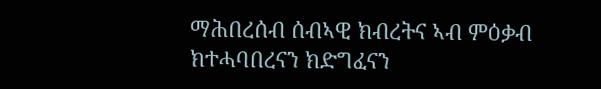ማሕበረሰብ ሰብኣዊ ክብረትና ኣብ ምዕቃብ ክተሓባበረናን ክድግፈናን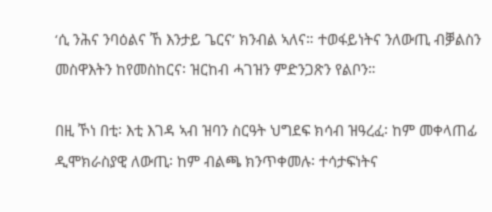‘ሲ ንሕና ንባዕልና ኸ እንታይ ጌርና’ ክንብል ኣለና። ተወፋይነትና ንለውጢ ብቓልስን መስዋእትን ከየመስከርና፡ ዝርከብ ሓገዝን ምድንጋጽን የልቦን።

በዚ ኾነ በቲ፡ እቲ እገዳ ኣብ ዝባን ስርዓት ህግደፍ ክሳብ ዝዓረፈ፡ ከም መቀላጠፊ ዲሞክራስያዊ ለውጢ፡ ከም ብልጫ ክንጥቀመሉ፡ ተሳታፍነትና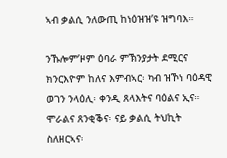ኣብ ቃልሲ ንለውጢ ከነዕዝዝ’ዩ ዝግባእ።

ንኹሎም’ዞም ዕባራ ምኽንያታት ደሚርና ክንርእዮም ከለና እምብኣር፡ ካብ ዝኾነ ባዕዳዊ ወገን ንላዕሊ፡ ቀንዲ ጸላእትና ባዕልና ኢና። ሞራልና ጸንቂቕና፡ ናይ ቃልሲ ትህኪት ስለዘርኣና፡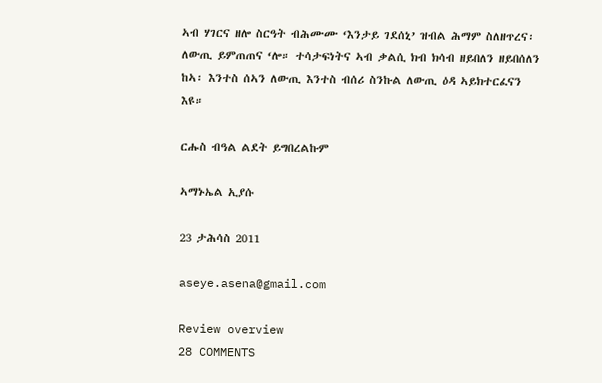ኣብ ሃገርና ዘሎ ስርዓት ብሕሙሙ ‘እንታይ ገደሰኒ’ ዝብል ሕማም ስለዘጥረና፡ ለውጢ ይምጠጠና ‘ሎ። ተሳታፍነትና ኣብ ቃልሲ ክብ ክሳብ ዘይበለን ዘይበሰለን ከኣ፡ እንተስ ሰኣን ለውጢ እንተስ ብሰሪ ስንኩል ለውጢ ዕዳ ኣይክተርፈናን እዩ።

ርሑስ ብዓል ልደት ይግበረልኩም

ኣማኑኤል ኢያሱ

23 ታሕሳስ 2011

aseye.asena@gmail.com

Review overview
28 COMMENTS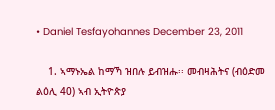• Daniel Tesfayohannes December 23, 2011

    1. ኣማኑኤል ከማኻ ዝበሉ ይብዝሑ፡፡ መብዛሕትና (ብዕድመ ልዕሊ 40) ኣብ ኢትዮጵያ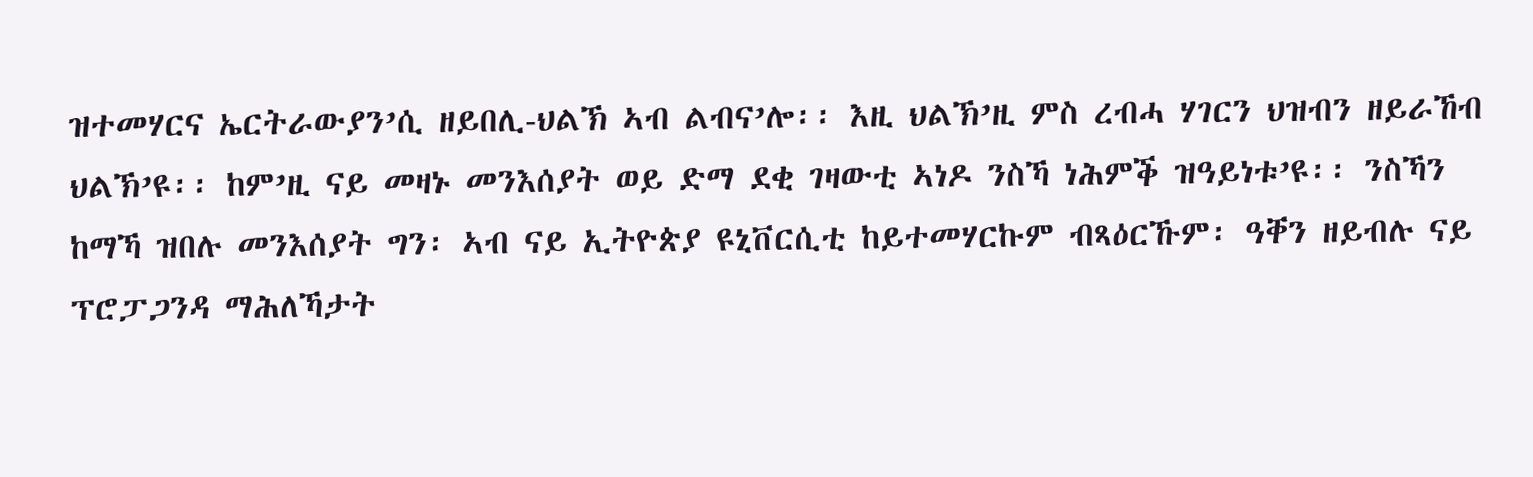ዝተመሃርና ኤርትራውያን’ሲ ዘይበሊ-ህልኽ ኣብ ልብና’ሎ፡፡ እዚ ህልኽ’ዚ ምስ ረብሓ ሃገርን ህዝብን ዘይራኸብ ህልኽ’ዩ፡፡ ከም’ዚ ናይ መዛኑ መንእሰያት ወይ ድማ ደቂ ገዛውቲ ኣነዶ ንስኻ ነሕምቕ ዝዓይነቱ’ዩ፡፡ ንስኻን ከማኻ ዝበሉ መንእሰያት ግን፡ ኣብ ናይ ኢትዮጵያ ዩኒቨርሲቲ ከይተመሃርኩም ብጻዕርኹም፡ ዓቐን ዘይብሉ ናይ ፕሮፓጋንዳ ማሕለኻታት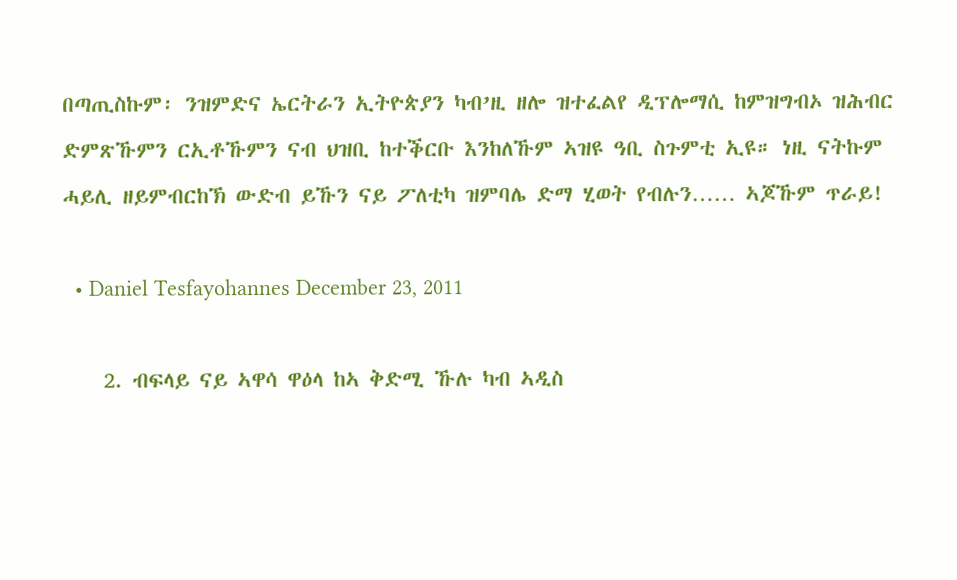በጣጢስኩም፡ ንዝምድና ኤርትራን ኢትዮጵያን ካብ’ዚ ዘሎ ዝተፈልየ ዲፕሎማሲ ከምዝግብኦ ዝሕብር ድምጽኹምን ርኢቶኹምን ናብ ህዝቢ ከተቕርቡ እንከለኹም ኣዝዩ ዓቢ ስጉምቲ ኢዩ። ነዚ ናትኩም ሓይሊ ዘይምብርከኽ ውድብ ይኹን ናይ ፖለቲካ ዝምባሌ ድማ ሂወት የብሉን…… ኣጆኹም ጥራይ!

  • Daniel Tesfayohannes December 23, 2011

    2. ብፍላይ ናይ ኣዋሳ ዋዕላ ከኣ ቅድሚ ኹሉ ካብ ኣዲስ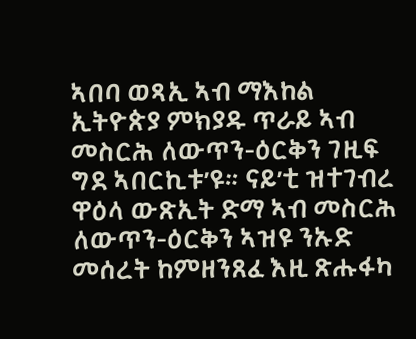ኣበባ ወጻኢ ኣብ ማእከል ኢትዮጵያ ምክያዱ ጥራይ ኣብ መስርሕ ለውጥን-ዕርቅን ገዚፍ ግደ ኣበርኪቱ’ዩ። ናይ’ቲ ዝተገብረ ዋዕላ ውጽኢት ድማ ኣብ መስርሕ ለውጥን-ዕርቅን ኣዝዩ ንኡድ መሰረት ከምዘንጸፈ እዚ ጽሑፋካ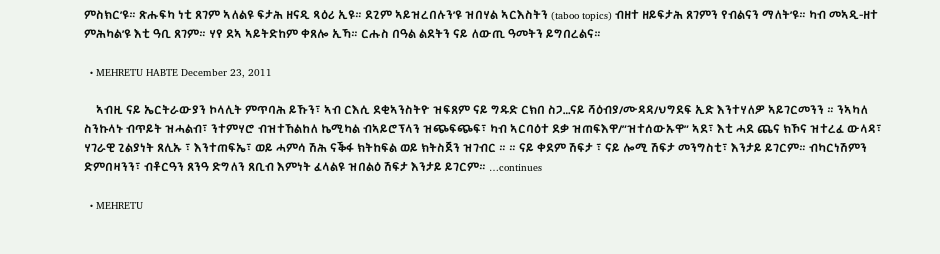ምስክር’ዩ። ጽሑፍካ ነቲ ጸገም ኣለልዩ ፍታሕ ዘናዲ ጻዕሪ ኢዩ። ደጊም ኣይዝረበሉን’ዩ ዝበሃል ኣርእስትን (taboo topics) ብዘተ ዘይፍታሕ ጸገምን የብልናን ማለት’ዩ። ካብ መኣዲ-ዘተ ምሕካል’ዩ እቲ ዓቢ ጸገም። ሃየ ደኣ ኣይትድከም ቀጸሎ ኢኻ። ርሑስ በዓል ልደትን ናይ ለውጢ ዓመትን ይግበረልና።

  • MEHRETU HABTE December 23, 2011

    ኣብዚ ናይ ኤርትራውያን ኮላሊት ምጥባሕ ይኹን፣ ኣብ ርእሲ ደቂኣንስትዮ ዝፍጸም ናይ ግዱድ ርክበ ስጋ…ናይ ሻዕብያ/ሙዳዳ/ህግደፍ ኢድ እንተሃለዎ ኣይገርመንን ። ንኣካለ ስንኩላኑ ብጥይት ዝሓልብ፣ ንተምሃሮ ብዝተኸልከለ ኬሚካል ብኣይሮፕላን ዝጭፍጭፍ፣ ካብ ኣርባዕተ ደቃ ዝጠፍእዋ/”ዝተሰውኡዋ” ኣደ፣ እቲ ሓደ ጨና ክኾና ዝተረፈ ውላዳ፣ ሃገራዊ ጊልያነት ጸሊኡ ፣ እንተጠፍኤ፣ ወይ ሓምሳ ሽሕ ናቕፋ ክትከፍል ወይ ክትስጀን ዝገብር ። ። ናይ ቀደም ሽፍታ ፣ ናይ ሎሚ ሽፍታ መንግስቲ፣ እንታይ ይገርም። ብካርነሽምን ድምበዛንን፣ ብቶርዓን ጸንዓ ድግለን ጸቢብ እምነት ፈላልዩ ዝበልዕ ሽፍታ እንታይ ይገርም። …continues

  • MEHRETU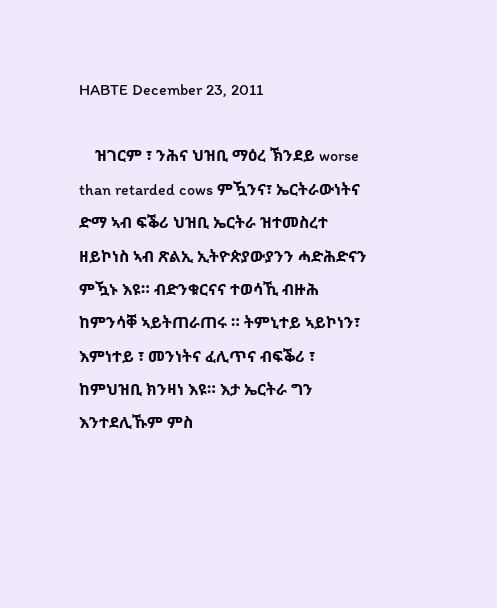HABTE December 23, 2011

    ዝገርም ፣ ንሕና ህዝቢ ማዕረ ኽንደይ worse than retarded cows ምዃንና፣ ኤርትራውነትና ድማ ኣብ ፍቕሪ ህዝቢ ኤርትራ ዝተመስረተ ዘይኮነስ ኣብ ጽልኢ ኢትዮጵያውያንን ሓድሕድናን ምዃኑ እዩ። ብድንቁርናና ተወሳኺ ብዙሕ ከምንሳቐ ኣይትጠራጠሩ ። ትምኒተይ ኣይኮነን፣ እምነተይ ፣ መንነትና ፈሊጥና ብፍቕሪ ፣ ከምህዝቢ ክንዛነ እዩ። እታ ኤርትራ ግን እንተደሊኹም ምስ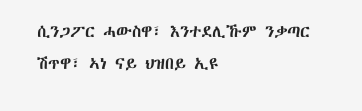ሲንጋፖር ሓውስዋ፣ እንተደሊኹም ንቃጣር ሽጥዋ፣ ኣነ ናይ ህዝበይ ኢዩ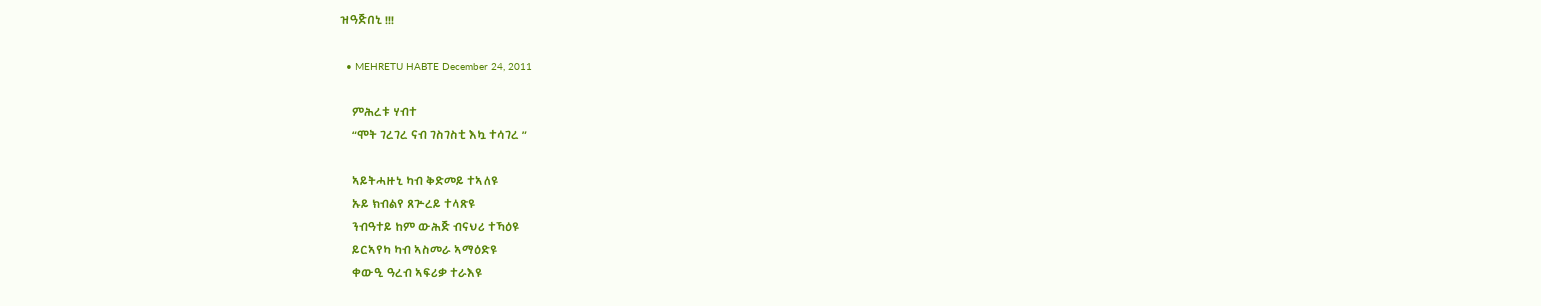ዝዓጅበኒ !!!

  • MEHRETU HABTE December 24, 2011

    ምሕረቱ ሃብተ
    “ሞት ገረገረ ናብ ገስገስቲ እኳ ተሳገረ ”

    ኣይትሓዙኒ ካብ ቅድመይ ተኣለዩ
    ኡይ ክብልየ ጸጕረይ ተላጽዩ
    ንብዓተይ ከም ውሕጅ ብናህሪ ተኻዕዩ
    ይርኣየካ ካብ ኣስመራ ኣማዕድዩ
    ቀውዒ ዓረብ ኣፍሪቃ ተራእዩ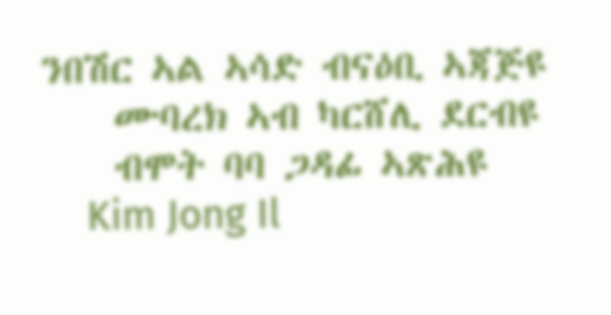ንበሽር ኣል ኣሳድ ብናዕቢ ኣጃጅዩ
    ሙባረክ ኣብ ካርሸሊ ደርብዩ
    ብሞት ባባ ጋዳፊ ኣጽሕዩ
    Kim Jong Il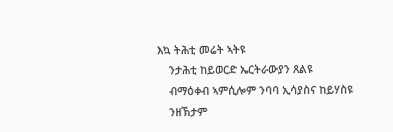እኳ ትሕቲ መሬት ኣትዩ
    ንታሕቲ ከይወርድ ኤርትራውያን ጸልዩ
    ብማዕቀብ ኣምሲሎም ንባባ ኢሳያስና ከይሃስዩ
    ንዘኽታም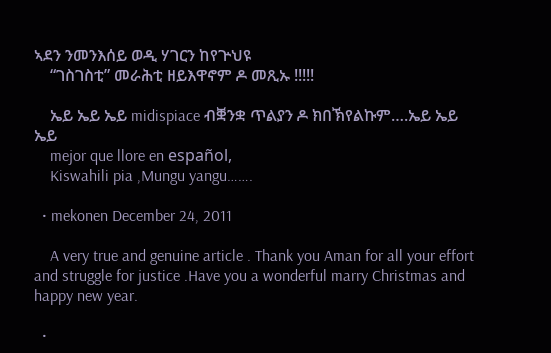ኣደን ንመንእሰይ ወዲ ሃገርን ከየጕህዩ
    “ገስገስቲ” መራሕቲ ዘይእዋኖም ዶ መጺኡ !!!!!

    ኤይ ኤይ ኤይ midispiace ብቛንቋ ጥልያን ዶ ክበኽየልኩም….ኤይ ኤይ ኤይ
    mejor que llore en español,
    Kiswahili pia ,Mungu yangu…….

  • mekonen December 24, 2011

    A very true and genuine article . Thank you Aman for all your effort and struggle for justice .Have you a wonderful marry Christmas and happy new year.

  •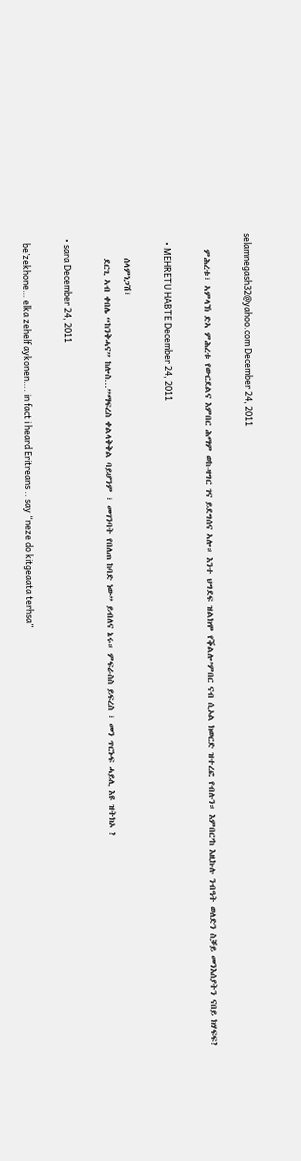selamnegash32@yahoo.com December 24, 2011

    ምሕረቱ፣ ኣምላኽ ድኣ ምሕረቱ የውርደልና እምበር ሕማም ወከ-ዛግር ገና ይደግሰና ኣሎ። እንተ ህግደፍ ዝልክሞ የቕልሎ’ምበር ናብ ሲኦል ክወርድ ዝተረፎ የብሉን። እምበር’ከ እዚኩሉ ንብዓት ወለድን ስቓይ መንእሰያትን ናበይ ክሃፍፍ?

    • MEHRETU HABTE December 24, 2011

      ሰላምነጋሽ፣
      ደርጊ ኣብ ቀበሌ “ከንቅሓና” ከሎስ…”ማፍረስ ቀልላቅቅል ባይሆንም ፣ መገንባት የበለጠ ከባድ ነው” ይብለና ኔሩ። ምፍራስስ ይፍረስ ፣ መን ጥርኑፍ ሓይሊ እዩ ዝትክኦ ?

  • sara December 24, 2011

    be’zekhone… elka zehelf aykonen…. in fact i heard Eritreans .. say “neze do kitgeaata terhsa”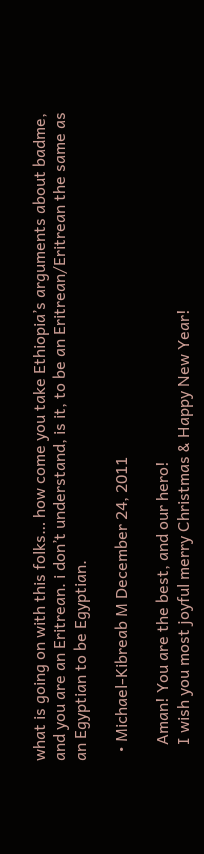what is going on with this folks… how come you take Ethiopia’s arguments about badme, and you are an Eritrean. i don’t understand, is it, to be an Eritrean/Eritrean the same as an Egyptian to be Egyptian.

  • Michael-Kibreab M December 24, 2011

    Aman! You are the best, and our hero!
    I wish you most joyful merry Christmas & Happy New Year!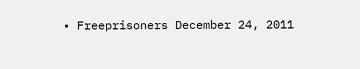• Freeprisoners December 24, 2011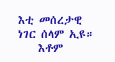እቲ መሰረታዊ ነገር ሰላም ኢዩ።
    እቶም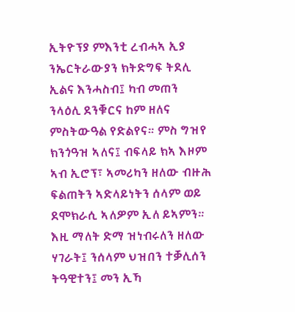ኢትዮፕያ ምእንቲ ረብሓኣ ኢያ ንኤርትራውያን ክትድግፍ ትደሊ ኢልና እንሓስብ፤ ካብ መጠን ንላዕሊ ደንቑርና ከም ዘለና ምስትውዓል የድልየና። ምስ ግዝየ ክንጎዓዝ ኣለና፤ ብፍላይ ክኣ እዞም ኣብ ኢሮፕ፣ ኣመሪካን ዘለው ብዙሕ ፍልጠትን ኣድላይነትን ሰላም ወይ ደሞክራሲ ኣለዎም ኢለ ይኣምን። እዚ ማለት ድማ ዝነብሩለን ዘለው ሃገራት፤ ንሰላም ህዝበን ተቓሊሰን ትዓዊተን፤ መን ኢኻ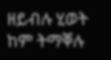ዘይብሉ ሂወት ከም ትማቐሉ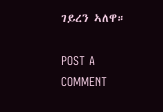ገይረን ኣለዋ።

POST A COMMENT